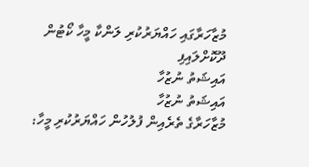މުޒާހަރާގައި ހައްޔަރުކުރި ލަންކާ މީހާ ކޯޓުން ދޫކޮށްލައިފި
އައިޝަތު ނުޒުހާ
އައިޝަތު ނުޒުހާ
މުޒާހަރާގެ ތެރެއިން ފުލުހުން ހައްޔަރުކުރި މީހާ: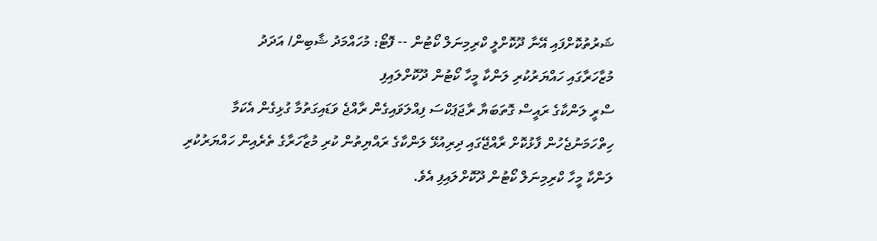ޝަރުތުކޮށްފައި އޭނާ ދޫކޮށްލީ ކްރިމިނަލް ކޯޓުން -- ފޮޓޯ: މުހައްމަދު ޝާބިން/ އަދަދު
މުޒާހަރާގައި ހައްޔަރުކުރި ލަންކާ މީހާ ކޯޓުން ދޫކޮށްލައިފި
ސްރީ ލަންކާގެ ރައީސް ގޮތަބަޔާ ރާޖަޕަކްސަ ފިއްލަވައިގެން ރާއްޖެ ވަޑައިގަތުމާ ގުޅިގެން އެކަމާ ހިތްހަމަނުޖެހުން ފާޅުކޮށް ރާއްޖޭގައި ދިރިއުޅޭ ލަންކާގެ ރައްޔިތުން ކުރި މުޒާހަރާގެ ތެރެއިން ހައްޔަރުކުރި ލަންކާ މީހާ ކްރިމިނަލް ކޯޓުން ދޫކޮށްލައިފި އެވެ.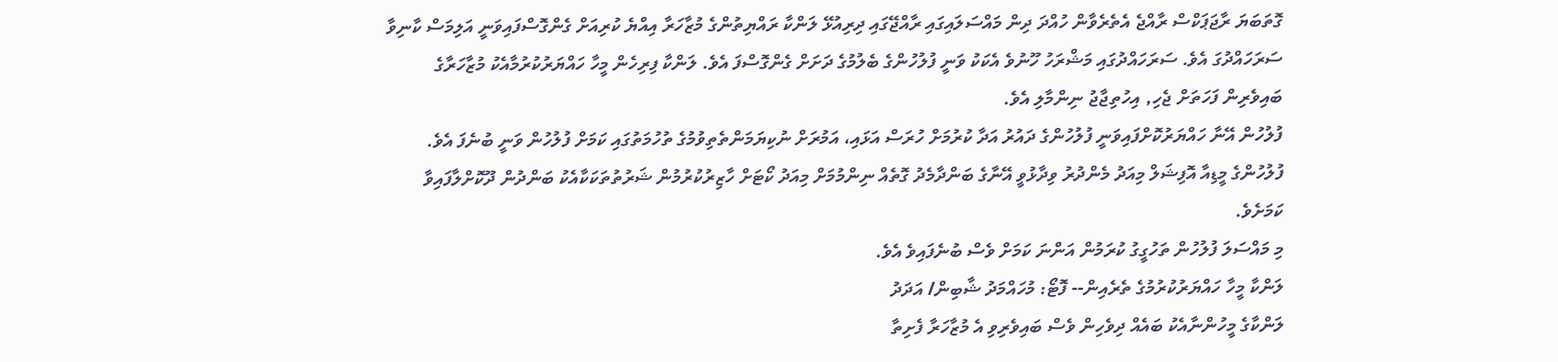ގޮތަބަޔަ ރާޖަޕަކްސް ރާއްޖެ އެތެރެވާން ހުއްދަ ދިން މައްސަލައިގައި ރާއްޖޭގައި ދިރިއުޅޭ ލަންކާ ރައްޔިތުންގެ މުޒާހަރާ އިއްޔެ ކުރިއަށް ގެންގޮސްފައިވަނީ އަލިމަސް ކާނިވާ ސަރަހައްދުގަ އެވެ. ސަރަހައްދުގައި މަޝްރަހު ހޫނުވެ އެކަކު ވަނީ ފުލުހުންގެ ބެލުމުގެ ދަށަށް ގެންގޮސްފަ އެވެ. ލަންކާ ފިރިހެން މީހާ ހައްޔަރުކުރުމާއެކު މުޒާހަރާގެ ބައިވެރިން ފަހަތަށް ޖެހި, އިހުތިޖާޖު ނިންމާލި އެވެ.
ފުލުހުން އޭނާ ހައްޔަރުކޮށްފައިވަނީ ފުލުހުންގެ ދައުރު އަދާ ކުރުމަށް ހުރަސް އަޅައި، އަމުރަށް ނުކިޔަމަންތެތިވުމުގެ ތުހުމަތުގައި ކަމަށް ފުލުހުން ވަނީ ބުނެފަ އެވެ.
ފުލުހުންގެ މީޑިއާ އޮފިޝަލް މިއަދު މެންދުރު ވިދާޅުވީ އޭނާގެ ބަންދާމެދު ގޮތެއް ނިންމުމަށް މިއަދު ކޯޓަށް ހާޒިރުކުރުމުން ޝަރުތުތަކަކާއެކު ބަންދުން ދޫކޮށްލާފައިވާ ކަމަށެވެ.
މި މައްސަލަ ފުލުހުން ތަހުގީގު ކުރަމުން އަންނަ ކަމަށް ވެސް ބުނެފައިވެ އެވެ.
ލަންކާ މީހާ ހައްޔަރުކުރުމުގެ ތެރެއިން-- ފޮޓޯ: މުހައްމަދު ޝާބިން/ އަދަދު
ލަންކާގެ މީހުންނާއެކު ބައެއް ދިވެހިން ވެސް ބައިވެރިވި އެ މުޒާހަރާ ފެށިތާ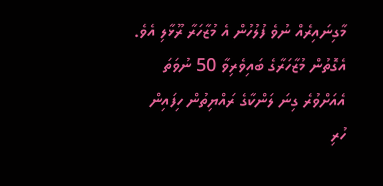މާގިނައިރެއް ނުވެ ފުލުހުން އެ މުޒާހަރާ ރޫޅާލި އެވެ. އެގޮތުން މުޒާހަރާގެ ބައިވެރިވާ 50 ނުވަތަ އެއަށްވުރެ ގިނަ ލަންކާގެ ރައްޔިތުން ހިފައިން ހުރި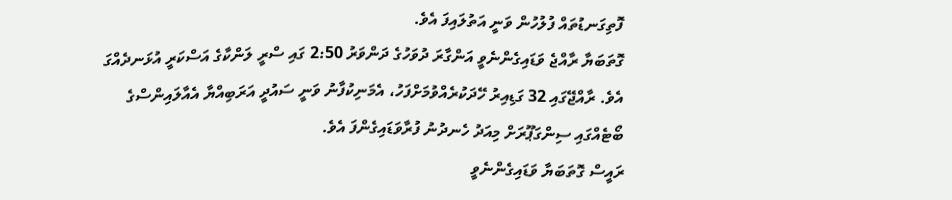ފޮތިގަނޑުތައް ފުލުހުން ވަނީ އަތުލައިފަ އެވެ.
ގޮތަބަޔާ ރާއްޖެ ވަޑައިގެންނެވީ އަންގާރަ ދުވަހުގެ ދަންވަރު 2:50 ގައި ސްރީ ލަންކާގެ އަސްކަރީ އުޅަނދެއްގަ އެވެ. ރާއްޖޭގައި 32 ގަޑިއިރު ހޭދަކުރެއްވުމަށްފަހު، އެމަނިކުފާނު ވަނީ ސައުދީ އަރަބިއްޔާ އެއާލައިންސްގެ ބޯޓެއްގައި ސިންގަޕޫރަށް މިއަދު ހެނދުނު ފުރާވަޑައިގެންފަ އެވެ.
ރައީސް ގޮތަބަޔާ ވަޑައިގެންނެވީ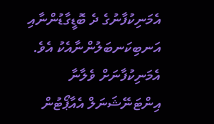އެމަނިކުފާނުގެ ދެ ބޮޑީގާޑުންނާއި އަނބިކަނބަލުންނާއެކު އެވެ. އެމަނިކުފާނަށް ވެލާނާ އިންޓަނޭޝަނަލް އެއާޕޯޓުން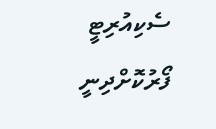ސެކިއުރިޓީ ފޯރުކޮށްދިނީ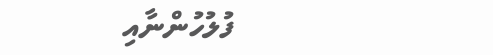ފުލުހުންނާއި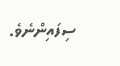ސިފައިންނެވެ.